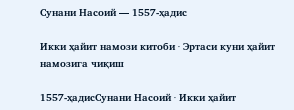Сунани Насоий — 1557-ҳадис

Икки ҳайит намози китоби · Эртаси куни ҳайит намозига чиқиш

1557-ҳадисСунани Насоий · Икки ҳайит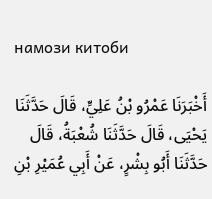намози китоби

أَخْبَرَنَا عَمْرُو بْنُ عَلِيٍّ، قَالَ حَدَّثَنَا يَحْيَى، قَالَ حَدَّثَنَا شُعْبَةُ، قَالَ حَدَّثَنَا أَبُو بِشْرٍ، عَنْ أَبِي عُمَيْرِ بْنِ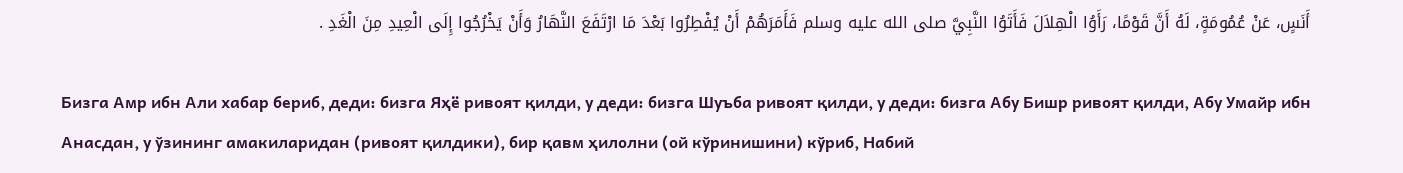أَنَسٍ، عَنْ عُمُومَةٍ، لَهُ أَنَّ قَوْمًا، رَأَوُا الْهِلاَلَ فَأَتَوُا النَّبِيَّ صلى الله عليه وسلم فَأَمَرَهُمْ أَنْ يُفْطِرُوا بَعْدَ مَا ارْتَفَعَ النَّهَارُ وَأَنْ يَخْرُجُوا إِلَى الْعِيدِ مِنَ الْغَدِ .

Бизга Амр ибн Али хабар бериб, деди: бизга Яҳё ривоят қилди, у деди: бизга Шуъба ривоят қилди, у деди: бизга Абу Бишр ривоят қилди, Абу Умайр ибн Анасдан, у ўзининг амакиларидан (ривоят қилдики), бир қавм ҳилолни (ой кўринишини) кўриб, Набий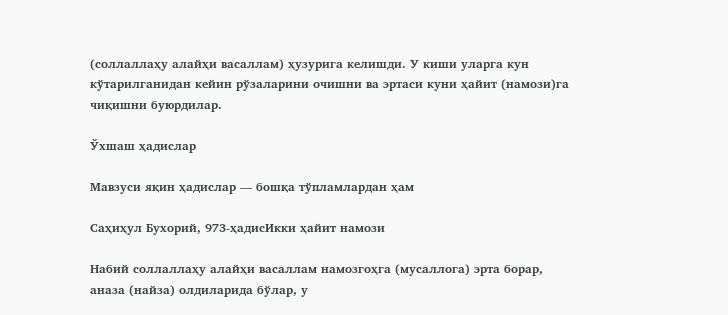(соллаллаҳу алайҳи васаллам) ҳузурига келишди. У киши уларга кун кўтарилганидан кейин рўзаларини очишни ва эртаси куни ҳайит (намози)га чиқишни буюрдилар.

Ўхшаш ҳадислар

Мавзуси яқин ҳадислар — бошқа тўпламлардан ҳам

Саҳиҳул Бухорий, 973-ҳадисИкки ҳайит намози

Набий соллаллаҳу алайҳи васаллам намозгоҳга (мусаллога) эрта борар, аназа (найза) олдиларида бўлар, у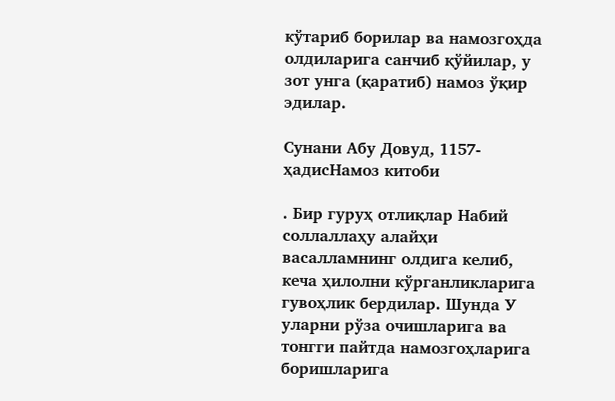кўтариб борилар ва намозгоҳда олдиларига санчиб қўйилар, у зот унга (қаратиб) намоз ўқир эдилар.

Сунани Абу Довуд, 1157-ҳадисНамоз китоби

. Бир гуруҳ отлиқлар Набий соллаллаҳу алайҳи васалламнинг олдига келиб, кеча ҳилолни кўрганликларига гувоҳлик бердилар. Шунда У уларни рўза очишларига ва тонгги пайтда намозгоҳларига боришларига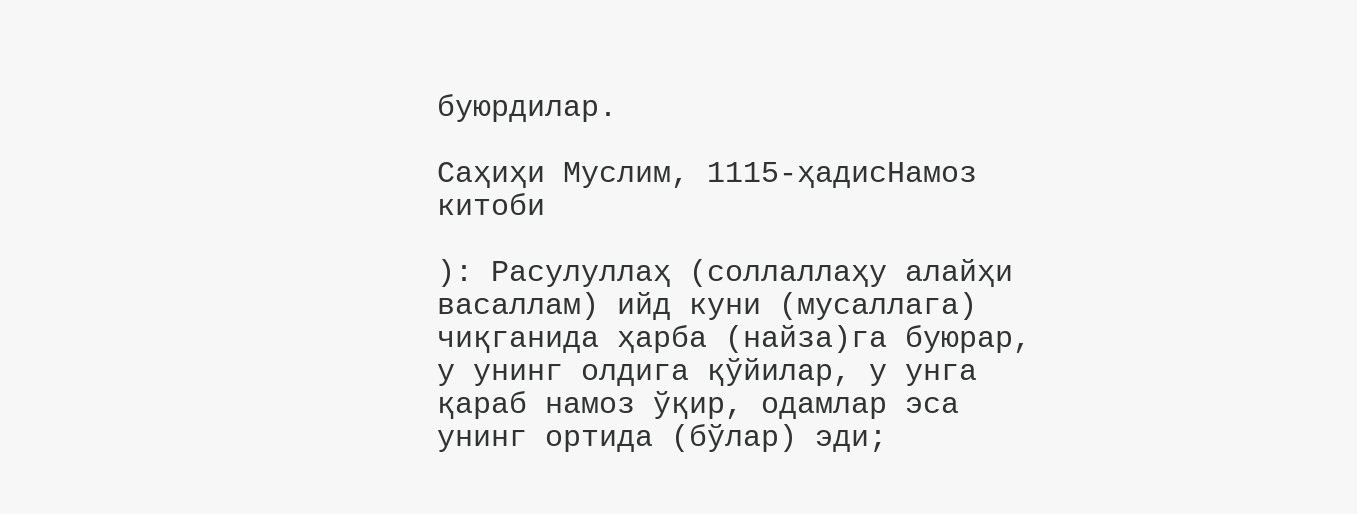буюрдилар.

Саҳиҳи Муслим, 1115-ҳадисНамоз китоби

): Расулуллаҳ (соллаллаҳу алайҳи васаллам) ийд куни (мусаллага) чиқганида ҳарба (найза)га буюрар, у унинг олдига қўйилар, у унга қараб намоз ўқир, одамлар эса унинг ортида (бўлар) эди;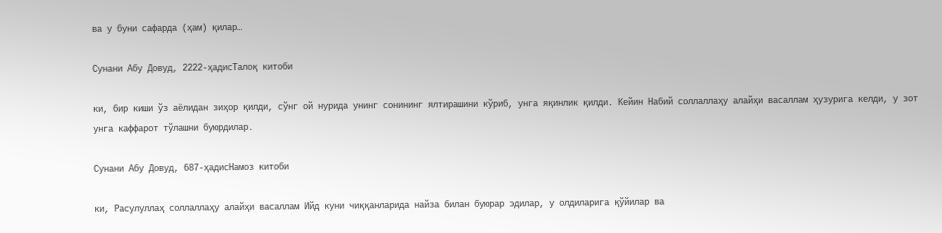ва у буни сафарда (ҳам) қилар…

Сунани Абу Довуд, 2222-ҳадисТалоқ китоби

ки, бир киши ўз аёлидан зиҳор қилди, сўнг ой нурида унинг сонининг ялтирашини кўриб, унга яқинлик қилди. Кейин Набий соллаллаҳу алайҳи васаллам ҳузурига келди, у зот унга каффарот тўлашни буюрдилар.

Сунани Абу Довуд, 687-ҳадисНамоз китоби

ки, Расулуллаҳ соллаллаҳу алайҳи васаллам Ийд куни чиққанларида найза билан буюрар эдилар, у олдиларига қўйилар ва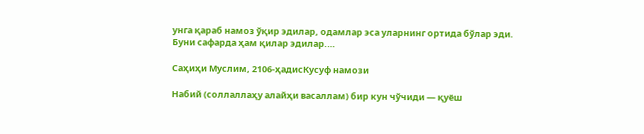унга қараб намоз ўқир эдилар, одамлар эса уларнинг ортида бўлар эди. Буни сафарда ҳам қилар эдилар.…

Саҳиҳи Муслим, 2106-ҳадисКусуф намози

Набий (соллаллаҳу алайҳи васаллам) бир кун чўчиди — қуёш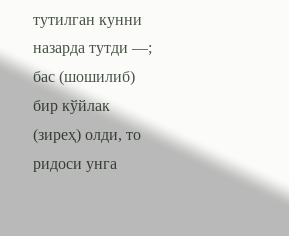тутилган кунни назарда тутди —; бас (шошилиб) бир кўйлак (зиреҳ) олди, то ридоси унга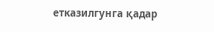етказилгунга қадар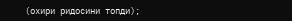(охири ридосини топди);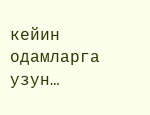кейин одамларга узун…